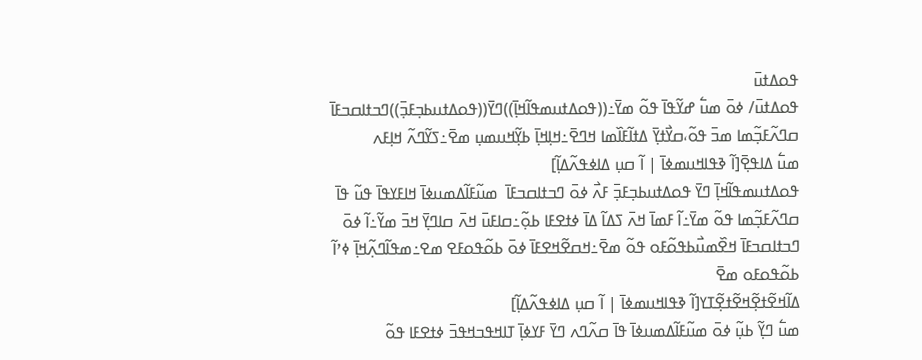ߟߋߡߙߎ߫
ߟߋߡߙߎ߫/ ߦߋ߫ ߘߎ߱ ߝߌ߬ߟߊ߫ ߟߋ߬ ߘߌ߫߸((ߟߋߡߙߎߘߟߊ߬ߞߊ߲߫))ߣߌ߫((ߟߋߡߙߎߕߏ߲ߓߏ߲߫))ߣߏߙߊߛߏߓߊ߫ ߛߣߍ߬ߓߏ߲߬ߘߊ ߘߏ߫ ߟߋ߬،ߛߌ߯ߙߌ߲߫ ߡߙߊ߬ߓߊ߰ߘߊ ߞߣߐ߫߸ߞߊ߲ߞߊ߲߫ ߕߌ߲߬ߞߎߘߎ߲ ߘߐ߫߸ߖߌ߬ߣߍ߬ ߞߊ߲ߓߍ
ߘߎ߱ ߡߊߟߐ߲߫[ߊ߬ ߢߟߊߞߎߘߦߊ߫ | ߊ߬ ߛߎ߲ ߡߊߦߟߍ߬ߡߊ߲߬]
ߟߋߡߙߎߘߟߊ߬ߞߊ߲߫ ߣߌ߫ ߟߋߡߙߎߕߏ߲ߓߏ߲߫ ߓߍ߯ ߦߋ߫ ߣߏߙߊߛߏߓߊ߫  ߘߎ߬ߓߊ߬ߡߘߎߦߊ߫ ߞߊߓߌߟߊ߫ ߟߎ߬ ߟߊ߫ ߛߣߍ߬ߓߏ߲߬ߘߊ ߟߋ߬ ߘߌ߫߸ߊ߬ ߓߘߊ߫ ߞߍ߫ ߖߡߊ߬ ߡߊ߫ ߦߙߐߓߊ ߕߋ߲߬߸ߛߊߓߎ߫ ߞߍ߫ ߛߊߣߌ߲߫ ߞߏ߫ ߘߌ߬߸ߊ߬ ߦߋ߫ ߣߏߙߊߛߏߓߊ߫ ߞߐ߰ߘߎ߯ߕߟߋ߬ߓߋ ߟߋ߬ ߘߐ߫߸ߞߛߐ߬ߞߐߓߊ߫ ߦߋ߫ ߕߋ߬ߟߋߓߐ ߘߐ߸ߘߟߊ߬ߣߍ߲߬ߞߊ߲߫ ߦߴߊ߬ ߕߋ߬ߟߋߓߋ ߘߐ߫
ߡߊ߬ߞߐ߬ߙߐ߲߬ߞߐ߬ߙߐ߲߬ߠߌ[ߊ߬ ߢߟߊߞߎߘߦߊ߫ | ߊ߬ ߛߎ߲ ߡߊߦߟߍ߬ߡߊ߲߬]
ߘߎ߱ ߣߌ߲߬ ߕߎ߲߬ ߦߋ߫ ߘߎ߬ߓߊ߬ߡߘߎߦߊ߫ ߟߊ߫ ߛߍ߬ߣߍ ߣߌ߫ ߓߌߦߊ߲߫ ߠߊߞߟߏߞߟߏ߫ ߦߙߐߓߊ ߟߋ߬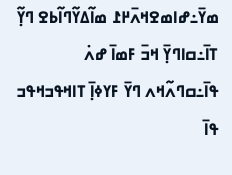ߘߌ߫߸ߝߊߘߐߞߍ߫߂߁ ߘߊ߬ߡߌ߬ߣߊ߬ߕߐ ߣߌ߲߬ ߠߊ߫߸ߛߊߣߌ߲߫ ߞߏ߫ ߓߘߊ߫ ߝߍ߭ ߟߊ߫߸ߛߣߍ߬ߞߍ ߣߌ߫ ߓߌߦߊ߲߫ ߠߊߞߟߏߞߟߏ ߟߊ߫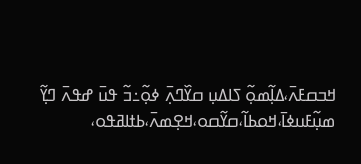ߞߏߛߓߍ߫،ߡߊ߲߬ߘߋ߲߬ ߖߊߡߎ߲ ߛߌ߰ߣߍ߲߫ ߦߋ߲߬߸ߏ߬ ߟߎ߫ ߝߟߍ߫ ߣߌ߲߬
ߘߎ߲߬ߓߎߦߊ߫،ߞߋߕߊ߬،ߛߌ߬ߛߋ،ߞߐ߲ߘߍ߫،ߕߙߊߥߟߋ،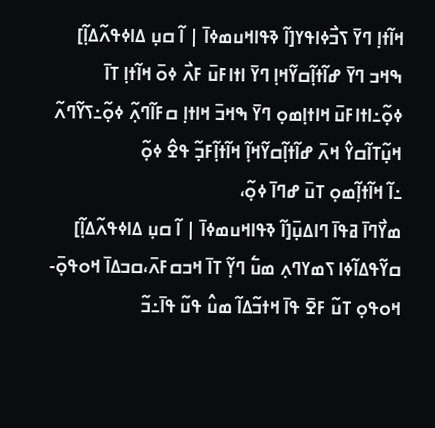ߞߊ߬ߙߊ߲ ߣߌ߫ ߖߏ߯ߦߊߟߌ[ߊ߬ ߢߟߊߞߎߘߦߊ߫ | ߊ߬ ߛߎ߲ ߡߊߦߟߍ߬ߡߊ߲߬]
ߒߞߏ ߣߌ߫ ߝߊ߬ߙߊ߲߬ߛߌ߬ߞߊ߲ ߣߌ߫ ߊߙߊߓߎ߫ ߓߍ߯ ߦߋ߫ ߞߊ߬ߙߊ߲ ߠߊ߫ ߦߋ߲߬߸ߊߙߊߓߎ߫ ߞߊߙߊ߲ߘߋ߲ ߣߌ߫ ߒߞߏ߫ ߞߊߙߊ߲ ߛߓߊ߬ߣߍ߲߬ ߦߋ߲߬߸ߖߌ߬ߣߍ߬ ߞߎ߲߬ߠߊ߬ߛߌ߮ ߞߍ߫ ߝߊ߬ߙߊ߲߬ߛߌ߬ߞߊ߲߬ ߞߊ߬ߙߊ߲߬ߓߏ߲߬ ߟߐ߮ ߦߋ߲߬
߸ߊ߬ ߞߊ߬ߙߊ߲߬ߘߋ߲ ߠߎ߫ ߝߣߊ߫ ߦߋ߲߬،
ߘߌ߯ߣߊ߫ ߥߟߊ߫ ߣߊߡߎ߲߫[ߊ߬ ߢߟߊߞߎߘߦߊ߫ | ߊ߬ ߛߎ߲ ߡߊߦߟߍ߬ߡߊ߲߬]
ߛߌ߬ߟߡߊ߬ߦߊ ߖߘߌߣߍ߲ ߘߎ߱ ߣߌ߲߬ ߠߊ߫ ߞߏߛߓߍ߫،ߛߏߡߊ߫ ߞߋߟߋ߲߫-ߞߋߟߋ߲ ߠߎ߬ ߓߐ߫ ߟߊ߫ ߞߙߏ߬ߡߊ߬ ߘߎ߮ ߟߎ߬ ߟߊ߫߸ߏ߬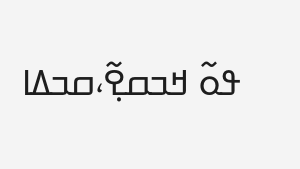ߟߋ߬ ߞߏߛߐ߲߬،ߛߏߡߊ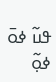ߟߎ߬ ߦߋ߫ ߦߋ߲߬